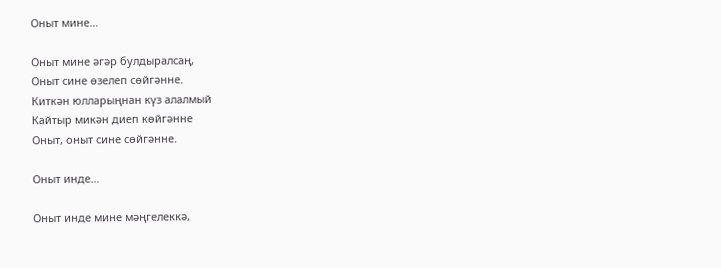Оныт мине…

Оныт мине әгәр булдыралсаң,
Оныт сине өзелеп сөйгәнне.
Киткән юлларыңнан күз алалмый
Кайтыр микән диеп көйгәнне
Оныт, оныт сине сөйгәнне.

Оныт инде…

Оныт инде мине мәңгелеккә,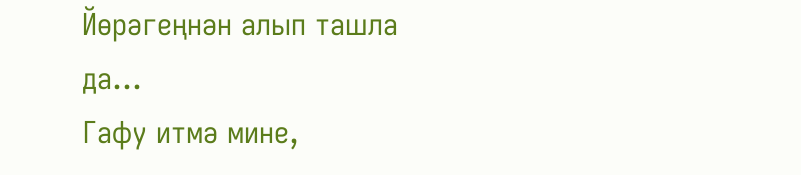Йөрәгеңнән алып ташла да…
Гафу итмә мине,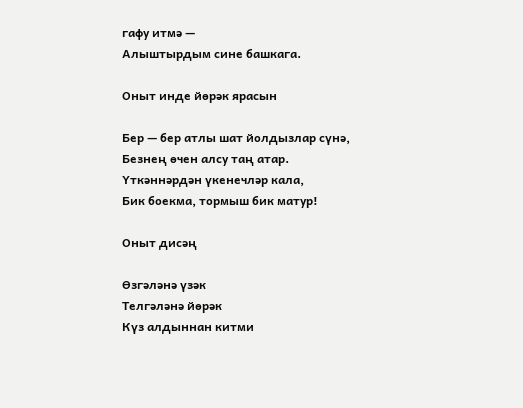гафу итмә —
Алыштырдым сине башкага.

Оныт инде йөрәк ярасын

Бер — бер атлы шат йолдызлар сүнә,
Безнең өчен алсу таң атар.
Үткәннәрдән үкенечләр кала,
Бик боекма, тормыш бик матур!

Оныт дисәң

Өзгәләнә үзәк
Телгәләнә йөрәк
Күз алдыннан китми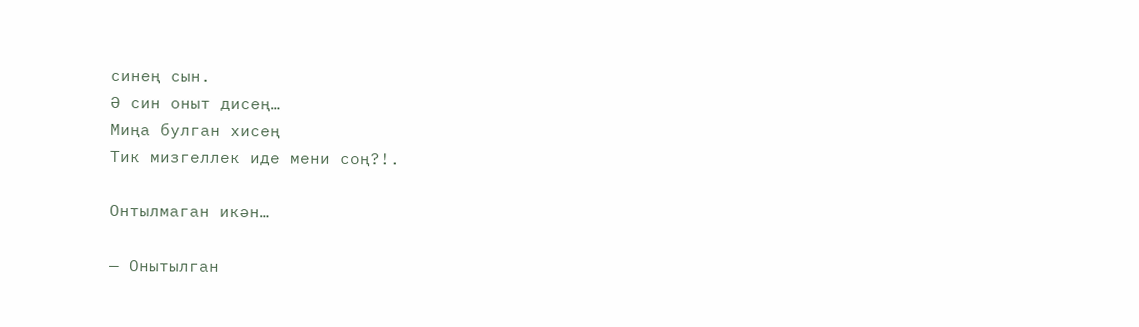синең сын.
Ә син оныт дисең…
Миңа булган хисең
Тик мизгеллек иде мени соң?!.

Онтылмаган икән…

— Онытылган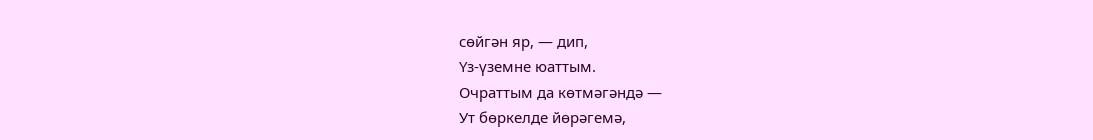сөйгән яр, — дип,
Үз-үземне юаттым.
Очраттым да көтмәгәндә —
Ут бөркелде йөрәгемә,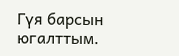Гүя барсын югалттым.